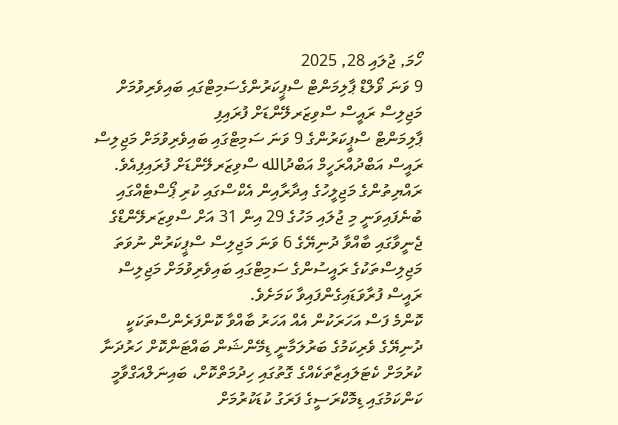ހޯމަ, ޖުލައި 28, 2025
9 ވަނަ ވޯލްޑް ޕާލިމަންޓް ސްޕީކަރުންގެސަމިޓްގައި ބައިވެރިވުމަށް މަޖިލިސް ރައީސް ސްވިޒަރލޭންޑަށް ފުރައިފި
ޕާލިމަންޓް ސްޕީކަރުންގެ 9 ވަނަ ސަމިޓްގައި ބައިވެރިވުމަށް މަޖިލިސް ރައީސް އަބްދުއްރަހީމް އަބްދުالله ސްވިޒަރލޭންޑަށް ފުރައިފިއެވެ.
ރައްޔިތުންގެ މަޖިލީހުގެ އިދާރާއިން އެކްސްގައި ކުރި ޕޯސްޓެއްގައި ބުނެފައިވަނީ މި ޖުލައި މަހުގެ 29 އިން 31 އަށް ސްވިޒަރލޭންޑްގެ ޖެނީވާގައި ބާއްވާ ދުނިޔޭގެ 6 ވަނަ މަޖިލިސް ސްޕީކަރުން ނުވަތަ މަޖިލިސްތަކުގެ ރައީސުންގެ ސަމިޓްގައި ބައިވެރިވުމަށް މަޖިލިސް ރައީސް ފުރާވަޑައިގެންފައިވާ ކަމަށެވެ.
ކޮންމެ ފަސް އަހަރަކުން އެއް އަހަރު ބާއްވާ ކޮންފަރެންސްތަކަކީ ދުނިޔޭގެ ވެރިކަމުގެ ބަރުލަމާނީ ޑިމޭންޝަން ބައްޓަންކޮށް ހަރުދަނާ ކުރުމަށް ކެޓަލައިޒާތަކެއްގެ ގޮތުގައި ހިދުމަތްކޮށް، ބައިނަލްއަގްވާމީ ކަންކަމުގައި ޑިމޮކްރަސީގެ ފަރަގު ކުޑަކުރުމަށް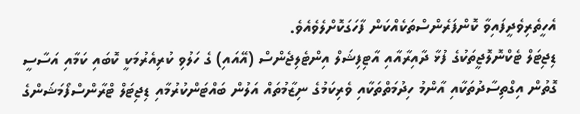އެހީތެރިވެދީފައިވާ ކޮންފަރެންސްތަކެއްކަން ފާހަގަކޮށްލެވެއެވެ.
ޑިޖިޓަލް ޓެކްނޮލޮޖީތަކުގެ ފުޅާ ދާއިރާއާއި އާޓިފިޝަލް އިންޓެލިޖެންސް (އޭއައި) ގެ ހަލުވި ކުރިއެރުމަކީ ކޮބައި ކަމާއި އަސާސީ ގޮތުން އިގްތިސާދުތަކާއި އާންމު ހިދުމަތްތަކާއި ވެރިކަމުގެ ނިޒާމުތައް އަލުން ބައްޓަންކުރުމާއި ޑިޖިޓަލް ޓްރާންސްފޯމަޝަންގެ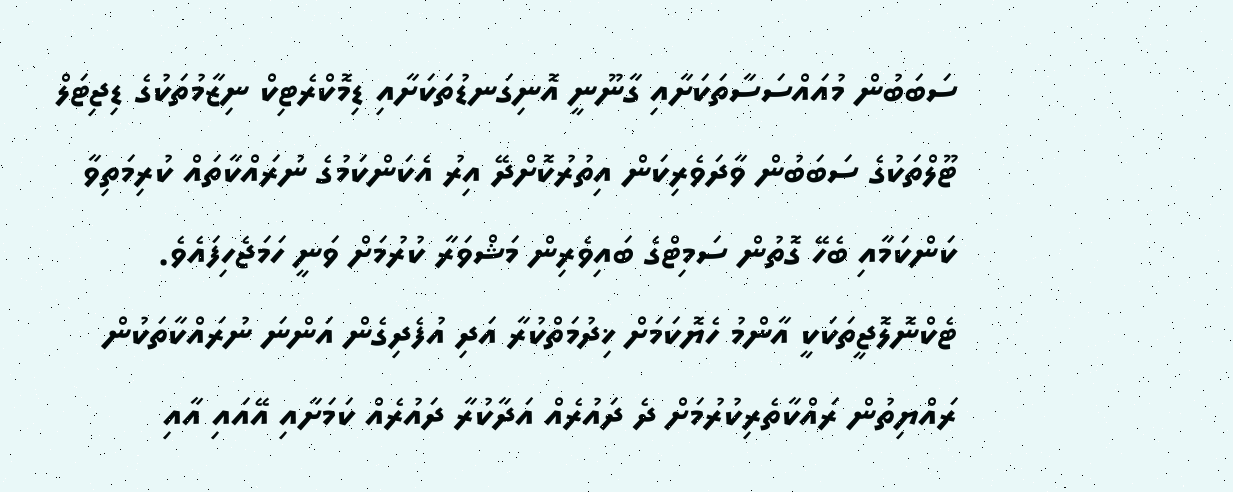ސަބަބުން މުއައްސަސާތަކަށާއި ގާނޫނީ އޮނިގަނޑުތަކަށާއި ޑިމޮކްރެޓިކް ނިޒާމުތަކުގެ ޑިޖިޓަލް ޓޫލްތަކުގެ ސަބަބުން ވާދަވެރިކަން އިތުރުކޮށްދޭ އިރު އެކަންކަމުގެ ނުރައްކާތައް ކުރިމަތިވާ ކަންކަމާއި ބެހޭ ގޮތުން ސަމިޓްގެ ބައިވެރިން މަޝްވަރާ ކުރުމަށް ވަނީ ހަމަޖެހިފައެވެ.
ޓެކްނޮލޮޖީތަކަކީ އާންމު ހެޔޮކަމަށް ޚިދުމަތްކުރާ އަދި އުފެދިގެން އަންނަ ނުރައްކާތަކުން ރައްޔިތުން ރައްކާތެރިކުރުމަށް ދެ ދައުރެއް އަދާކުރާ ދައުރެއް ކަމަށާއި އޭއައި އާއި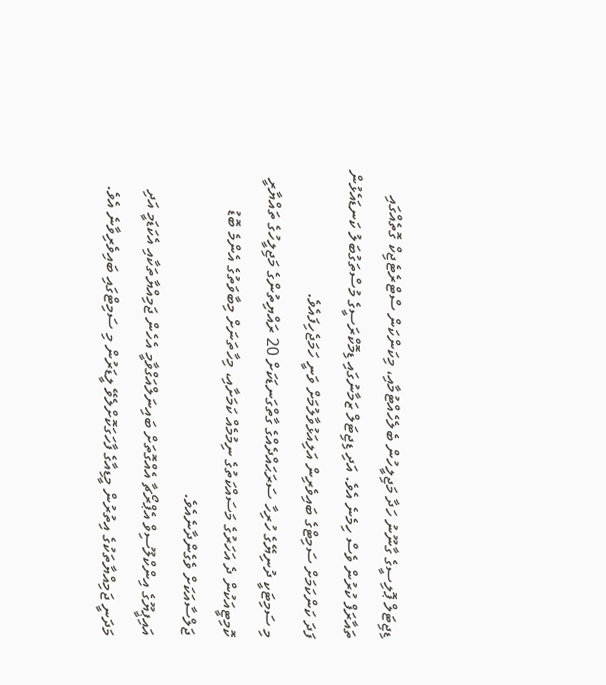ޑިޖިޓަލް ޕޮލިސީގެ ގާނޫނު ހަދާ މަޖިލީހުން ބެލެހެއްޓުމާއި، މިކަންކަން ސްޓްރެޓެޖިކް ގޮތެއްގައި ތައާރަފް ކުރުން ވެސް ހިމެނެ އެވެ. އަދި ޑިޖިޓަލް ޒަމާނުގައި ޑިމޮކްރަސީގެ މުސްތަގުބަލު ކަނޑައެޅުން ފަދަ ކަންކަމަށް ސަމިޓްގެ ބައިވެރިން އަލިއަޅުވާލުމަށް ވަނީ ހަމަޖެހިފައެވެ.
މި ސަމިޓަކީ ދުނިޔޭގެ ހުރިހާ ސަރަޙައްދެއްގެ ގާތްގަނޑަކަށް 20 ރައްޔިތުންގެ މަޖިލީހުގެ ތައްޔާރީ ކޮމިޓީއަކުން ދެ އަހަރުގެ މަސައްކަތުގެ ނިމުމެއް ކަމަށާއި، މިހާތަނަށް މިބާވަތުގެ އެންމެ ބޮޑު ޖަލްސާއަކަށް ވެގެންދާނެއެވެ.
އައިޕީޔޫގެ އިންކްލޫސިވް އެޕްރޯޗާ އެއްގޮތަށް ބައިނަލްއަގްވާމީ އެހެން ޖަމިއްޔާތަކާއި އެކަޑަމީ އަދި މަދަނީ ޖަމިއްޔާތަކުގެ އިތުރުން މީޑިއާގެ ފާހަގަކޮށްލެވޭ ލީޑަރުން މި ސަމިޓްގައި ބައިވެރިވާނެ އެވެ.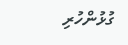ގުޅުންހުރި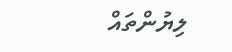ލިޔުންތައް